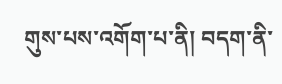གུས་པས་འགོག་པ་ནི། བདག་ནི་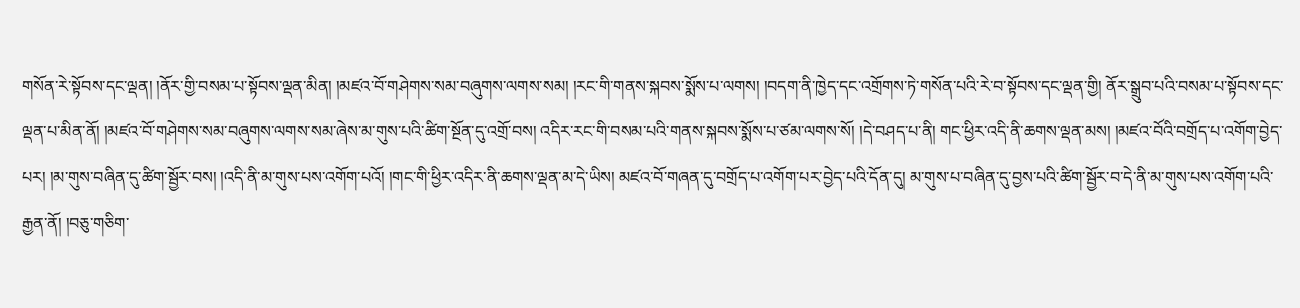གསོན་རེ་སྟོབས་དང་ལྡན། །ནོར་གྱི་བསམ་པ་སྟོབས་ལྡན་མིན། །མཛའ་བོ་གཤེགས་སམ་བཞུགས་ལགས་སམ། །རང་གི་གནས་སྐབས་སྨོས་པ་ལགས། །བདག་ནི་ཁྱེད་དང་འགྲོགས་ཏེ་གསོན་པའི་རེ་བ་སྟོབས་དང་ལྡན་གྱི། ནོར་སྒྲུབ་པའི་བསམ་པ་སྟོབས་དང་ལྡན་པ་མིན་ནོ། །མཛའ་བོ་གཤེགས་སམ་བཞུགས་ལགས་སམ་ཞེས་མ་གུས་པའི་ཚིག་སྔོན་དུ་འགྲོ་བས། འདིར་རང་གི་བསམ་པའི་གནས་སྐབས་སྨོས་པ་ཙམ་ལགས་སོ། །དེ་བཤད་པ་ནི། གང་ཕྱིར་འདི་ནི་ཆགས་ལྡན་མས། །མཛའ་བོའི་བགྲོད་པ་འགོག་བྱེད་པར། །མ་གུས་བཞིན་དུ་ཚིག་སྦྱོར་བས། །འདི་ནི་མ་གུས་པས་འགོག་པའོ། །གང་གི་ཕྱིར་འདིར་ནི་ཆགས་ལྡན་མ་དེ་ཡིས། མཛའ་བོ་གཞན་དུ་བགྲོད་པ་འགོག་པར་བྱེད་པའི་དོན་དུ། མ་གུས་པ་བཞིན་དུ་བྱས་པའི་ཚིག་སྦྱོར་བ་དེ་ནི་མ་གུས་པས་འགོག་པའི་རྒྱན་ནོ། །བཅུ་གཅིག་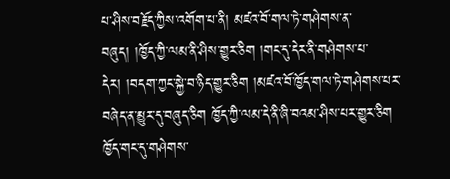པ་ཤིས་བརྗོད་ཀྱིས་འགོག་པ་ནི། མཛའ་བོ་གལ་ཏེ་གཤེགས་ན་བཞུད། །ཁྱོད་ཀྱི་ལམ་ནི་ཤིས་གྱུར་ཅིག །གང་དུ་དེར་ནི་གཤེགས་པ་དེར། །བདག་ཀྱང་སྐྱེ་བ་ཉིད་གྱུར་ཅིག །མཛའ་བོ་ཁྱོད་གལ་ཏེ་གཤེགས་པར་བཞེད་ན་མྱུར་དུ་བཞུད་ཅིག ཁྱོད་ཀྱི་ལམ་དེ་ནི་ཞི་བའམ་ཤིས་པར་གྱུར་ཅིག ཁྱོད་གང་དུ་གཤེགས་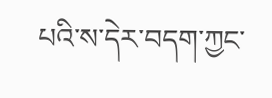པའི་ས་དེར་བདག་ཀྱང་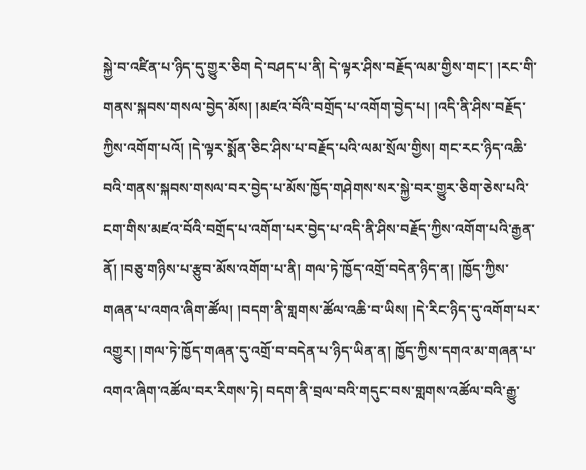སྐྱེ་བ་འཛིན་པ་ཉིད་དུ་གྱུར་ཅིག དེ་བཤད་པ་ནི། དེ་ལྟར་ཤིས་བརྗོད་ལམ་གྱིས་གང་། །རང་གི་གནས་སྐབས་གསལ་བྱེད་མོས། །མཛའ་བོའི་བགྲོད་པ་འགོག་བྱེད་པ། །འདི་ནི་ཤིས་བརྗོད་ཀྱིས་འགོག་པའོ། །དེ་ལྟར་སྨོན་ཅིང་ཤིས་པ་བརྗོད་པའི་ལམ་སྲོལ་གྱིས། གང་རང་ཉིད་འཆི་བའི་གནས་སྐབས་གསལ་བར་བྱེད་པ་མོས་ཁྱོད་གཤེགས་སར་སྐྱེ་བར་གྱུར་ཅིག་ཅེས་པའི་ངག་གིས་མཛའ་བོའི་བགྲོད་པ་འགོག་པར་བྱེད་པ་འདི་ནི་ཤིས་བརྗོད་ཀྱིས་འགོག་པའི་རྒྱན་ནོ། །བཅུ་གཉིས་པ་རྩུབ་མོས་འགོག་པ་ནི། གལ་ཏེ་ཁྱོད་འགྲོ་བདེན་ཉིད་ན། །ཁྱོད་ཀྱིས་གཞན་པ་འགའ་ཞིག་ཚོལ། །བདག་ནི་གླགས་ཚོལ་འཆི་བ་ཡིས། །དེ་རིང་ཉིད་དུ་འགོག་པར་འགྱུར། །གལ་ཏེ་ཁྱོད་གཞན་དུ་འགྲོ་བ་བདེན་པ་ཉིད་ཡིན་ན། ཁྱོད་ཀྱིས་དགའ་མ་གཞན་པ་འགའ་ཞིག་འཚོལ་བར་རིགས་ཏེ། བདག་ནི་བྲལ་བའི་གདུང་བས་གླགས་འཚོལ་བའི་རྒྱུ་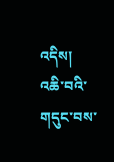འདིས། འཆི་བའི་གདུང་བས་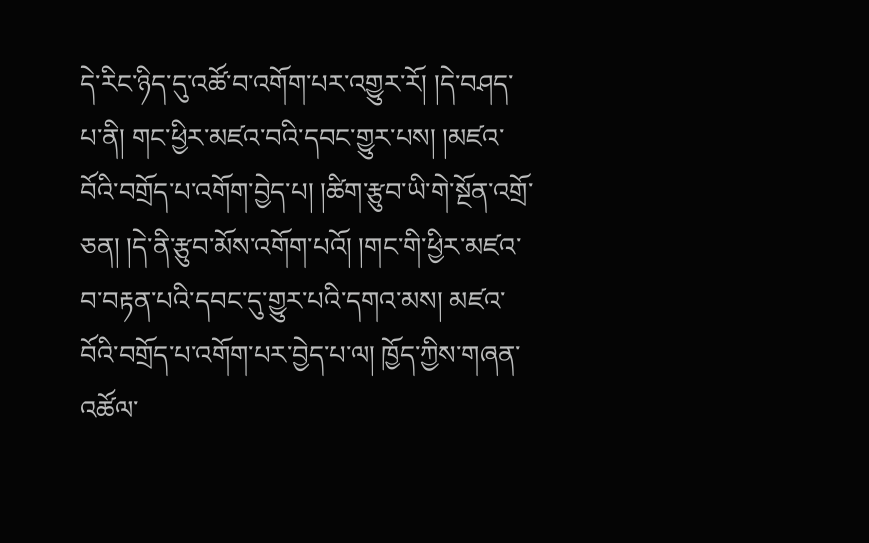དེ་རིང་ཉིད་དུ་འཚོ་བ་འགོག་པར་འགྱུར་རོ། །དེ་བཤད་པ་ནི། གང་ཕྱིར་མཛའ་བའི་དབང་གྱུར་པས། །མཛའ་བོའི་བགྲོད་པ་འགོག་བྱེད་པ། །ཚིག་རྩུབ་ཡི་གེ་སྔོན་འགྲོ་ཅན། །དེ་ནི་རྩུབ་མོས་འགོག་པའོ། །གང་གི་ཕྱིར་མཛའ་བ་བརྟན་པའི་དབང་དུ་གྱུར་པའི་དགའ་མས། མཛའ་བོའི་བགྲོད་པ་འགོག་པར་བྱེད་པ་ལ། ཁྱོད་ཀྱིས་གཞན་འཚོལ་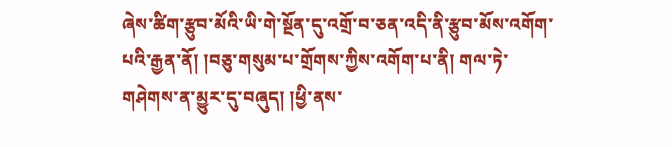ཞེས་ཚིག་རྩུབ་མོའི་ཡི་གེ་སྔོན་དུ་འགྲོ་བ་ཅན་འདི་ནི་རྩུབ་མོས་འགོག་པའི་རྒྱན་ནོ། །བཅུ་གསུམ་པ་གྲོགས་ཀྱིས་འགོག་པ་ནི། གལ་ཏེ་གཤེགས་ན་མྱུར་དུ་བཞུད། །ཕྱི་ནས་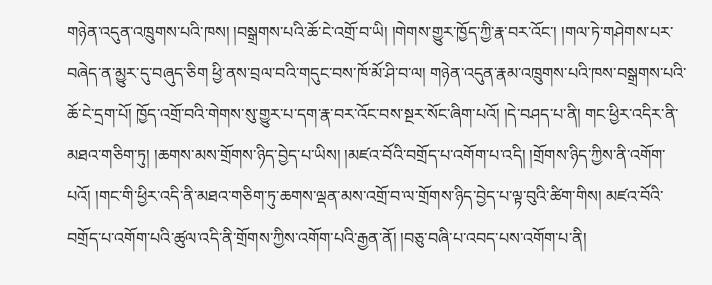གཉེན་འདུན་འཁྲུགས་པའི་ཁས། །བསྒྲགས་པའི་ཆོ་ངེ་འགྲོ་བ་ཡི། །གེགས་གྱུར་ཁྱོད་ཀྱི་རྣ་བར་འོང་། །གལ་ཏེ་གཤེགས་པར་བཞེད་ན་མྱུར་དུ་བཞུད་ཅིག ཕྱི་ནས་བྲལ་བའི་གདུང་བས་ཁོ་མོ་ཤི་བ་ལ། གཉེན་འདུན་རྣམ་འཁྲུགས་པའི་ཁས་བསྒྲགས་པའི་ཆོ་ངེ་དྲག་པོ། ཁྱོད་འགྲོ་བའི་གེགས་སུ་གྱུར་པ་དག་རྣ་བར་འོང་བས་སྔར་སོང་ཞིག་པའོ། །དེ་བཤད་པ་ནི། གང་ཕྱིར་འདིར་ནི་མཐའ་གཅིག་ཏུ། །ཆགས་མས་གྲོགས་ཉིད་བྱེད་པ་ཡིས། །མཛའ་བོའི་བགྲོད་པ་འགོག་པ་འདི། །གྲོགས་ཉིད་ཀྱིས་ནི་འགོག་པའོ། །གང་གི་ཕྱིར་འདི་ནི་མཐའ་གཅིག་ཏུ་ཆགས་ལྡན་མས་འགྲོ་བ་ལ་གྲོགས་ཉིད་བྱེད་པ་ལྟ་བུའི་ཚིག་གིས། མཛའ་བོའི་བགྲོད་པ་འགོག་པའི་ཚུལ་འདི་ནི་གྲོགས་ཀྱིས་འགོག་པའི་རྒྱན་ནོ། །བཅུ་བཞི་པ་འབད་པས་འགོག་པ་ནི།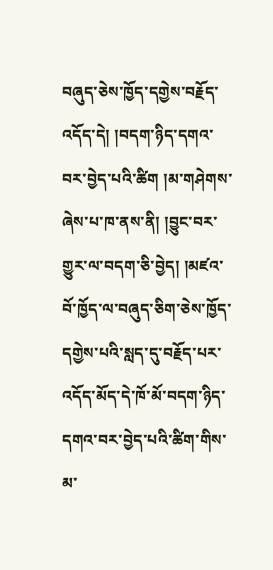བཞུད་ཅེས་ཁྱོད་དགྱེས་བརྗོད་འདོད་དེ། །བདག་ཉིད་དགའ་བར་བྱེད་པའི་ཚིག །མ་གཤེགས་ཞེས་པ་ཁ་ནས་ནི། །བྱུང་བར་གྱུར་ལ་བདག་ཅི་བྱེད། །མཛའ་བོ་ཁྱོད་ལ་བཞུད་ཅིག་ཅེས་ཁྱོད་དགྱེས་པའི་སླད་དུ་བརྗོད་པར་འདོད་མོད་དེ་ཁོ་མོ་བདག་ཉིད་དགའ་བར་བྱེད་པའི་ཚིག་གིས་མ་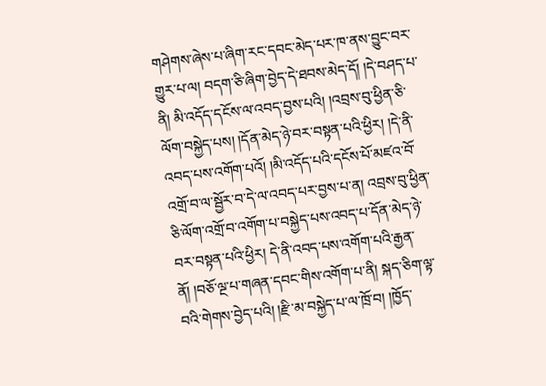གཤེགས་ཞེས་པ་ཞིག་རང་དབང་མེད་པར་ཁ་ནས་བྱུང་བར་གྱུར་པ་ལ། བདག་ཅི་ཞིག་བྱེད་དེ་ཐབས་མེད་དོ། །དེ་བཤད་པ་ནི། མི་འདོད་དངོས་ལ་འབད་བྱས་པའི། །འབྲས་བུ་ཕྱིན་ཅི་ལོག་བསྐྱེད་པས། །དོན་མེད་ཉེ་བར་བསྟན་པའི་ཕྱིར། །དེ་ནི་འབད་པས་འགོག་པའོ། །མི་འདོད་པའི་དངོས་པོ་མཛའ་བོ་འགྲོ་བ་ལ་སྦྱོར་བ་དེ་ལ་འབད་པར་བྱས་པ་ན། འབྲས་བུ་ཕྱིན་ཅི་ལོག་འགྲོ་བ་འགོག་པ་བསྐྱེད་པས་འབད་པ་དོན་མེད་ཉེ་བར་བསྟན་པའི་ཕྱིར། དེ་ནི་འབད་པས་འགོག་པའི་རྒྱན་ནོ། །བཅོ་ལྔ་པ་གཞན་དབང་གིས་འགོག་པ་ནི། སྐད་ཅིག་ལྟ་བའི་གེགས་བྱེད་པའི། །རྫི་མ་བསྐྱེད་པ་ལ་ཁྲོ་བ། །ཁྱོད་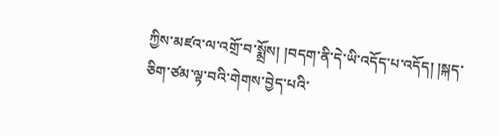ཀྱིས་མཛའ་ལ་འགྲོ་བ་སྨྲོས། །བདག་ནི་དེ་ཡི་འདོད་པ་འདོད། །སྐད་ཅིག་ཙམ་ལྟ་བའི་གེགས་བྱེད་པའི་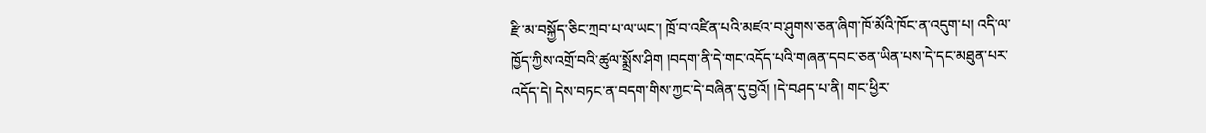རྫི་མ་བསྐྱོད་ཅིང་ཀྲབ་པ་ལ་ཡང་། ཁྲོ་བ་འཛིན་པའི་མཛའ་བ་ཤུགས་ཅན་ཞིག་ཁོ་མོའི་ཁོང་ན་འདུག་པ། འདི་ལ་ཁྱོད་ཀྱིས་འགྲོ་བའི་ཚུལ་སྨྲོས་ཤིག །བདག་ནི་དེ་གང་འདོད་པའི་གཞན་དབང་ཅན་ཡིན་པས་དེ་དང་མཐུན་པར་འདོད་དེ། དེས་བཏང་ན་བདག་གིས་ཀྱང་དེ་བཞིན་དུ་བྱའོ། །དེ་བཤད་པ་ནི། གང་ཕྱིར་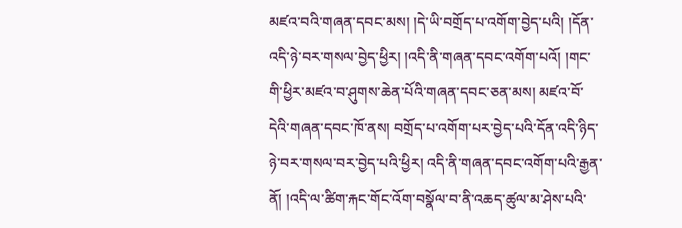མཛའ་བའི་གཞན་དབང་མས། །དེ་ཡི་བགྲོད་པ་འགོག་བྱེད་པའི། །དོན་འདི་ཉེ་བར་གསལ་བྱེད་ཕྱིར། །འདི་ནི་གཞན་དབང་འགོག་པའོ། །གང་གི་ཕྱིར་མཛའ་བ་ཤུགས་ཆེན་པོའི་གཞན་དབང་ཅན་མས། མཛའ་བོ་དེའི་གཞན་དབང་ཁོ་ནས། བགྲོད་པ་འགོག་པར་བྱེད་པའི་དོན་འདི་ཉིད་ཉེ་བར་གསལ་བར་བྱེད་པའི་ཕྱིར། འདི་ནི་གཞན་དབང་འགོག་པའི་རྒྱན་ནོ། །འདི་ལ་ཚིག་རྐང་གོང་འོག་བསྣོལ་བ་ནི་འཆད་ཚུལ་མ་ཤེས་པའི་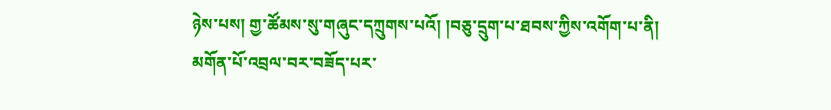ཉེས་པས། གྱ་ཚོམས་སུ་གཞུང་དཀྲུགས་པའོ། །བཅུ་དྲུག་པ་ཐབས་ཀྱིས་འགོག་པ་ནི། མགོན་པོ་འབྲལ་བར་བཟོད་པར་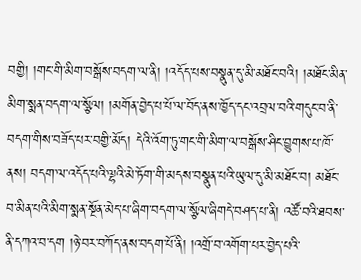བགྱི། །གང་གི་མིག་བསྒོས་བདག་ལ་ནི། །འདོད་པས་བསྣུན་དུ་མི་མཐོང་བའི། །མཐོང་མིན་མིག་སྨན་བདག་ལ་སྩོལ། །མགོན་བྱེད་པ་པོ་ལ་བོད་ནས་ཁྱོད་དང་འབྲལ་བའི་གདུང་བ་ནི་བདག་གིས་བཟོད་པར་བགྱི་མོད། དེའི་འོག་ཏུ་གང་གི་མིག་ལ་བསྒོས་ཤིང་བྱུགས་པ་ཁོ་ནས། བདག་ལ་འདོད་པའི་ལྷའི་མེ་ཏོག་གི་མདས་བསྣུན་པའི་ཡུལ་དུ་མི་མཐོང་བ། མཐོང་བ་མིན་པའི་མིག་སྨན་སྔོན་མེད་པ་ཞིག་བདག་ལ་སྩོལ་ཞིགདེ་བཤད་པ་ནི། འཚོ་བའི་ཐབས་ནི་དཀའ་བ་དག །ཉེ་བར་བཀོད་ནས་བདག་པོ་ནི། །འགྲོ་བ་འགོག་པར་བྱེད་པའི་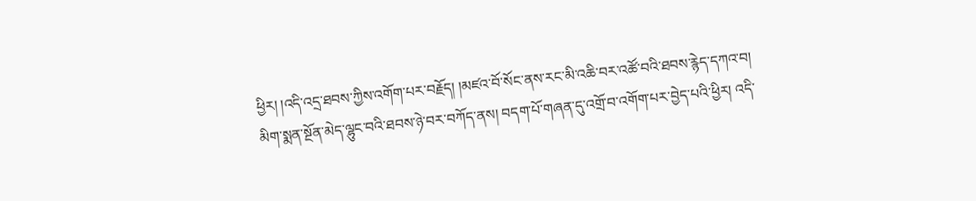ཕྱིར། །འདི་འདྲ་ཐབས་ཀྱིས་འགོག་པར་བརྗོད། །མཛའ་བོ་སོང་ནས་རང་མི་འཆི་བར་འཚོ་བའི་ཐབས་རྙེད་དཀའ་བ། མིག་སྨན་སྔོན་མེད་ལྷུང་བའི་ཐབས་ཉེ་བར་བཀོད་ནས། བདག་པོ་གཞན་དུ་འགྲོ་བ་འགོག་པར་བྱེད་པའི་ཕྱིར། འདི་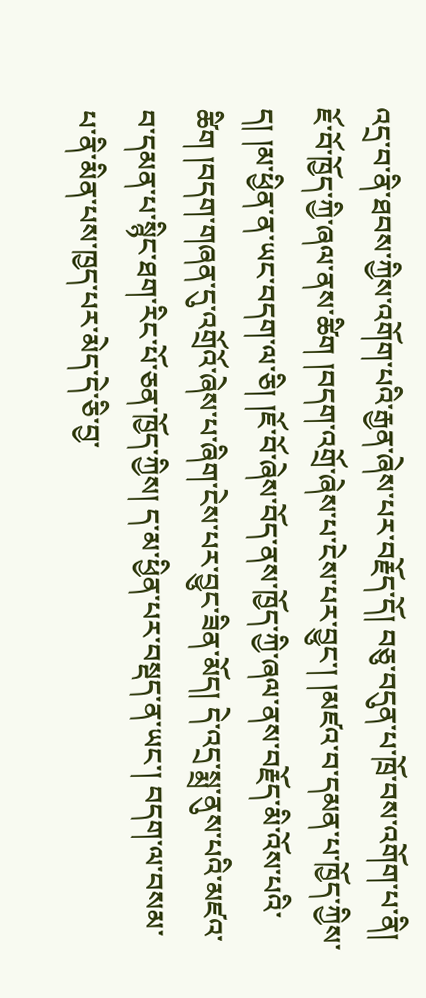འདྲ་བ་ནི་ཐབས་ཀྱིས་འགོག་པའི་རྒྱན་ཞེས་པར་བརྗོད་དོ། བཅུ་བདུན་པ་ཁྲོ་བས་འགོག་པ་ནི། ཇོ་བོ་ཁྱོད་ཀྱི་ཞལ་ནས་ཚིག །བདག་འགྲོ་ཞེས་པ་ངེས་པར་བྱུང་། །མཛའ་བ་དམན་པ་ཁྱོད་ཀྱིས་ད། །མ་ཕྱིན་ན་ཡང་བདག་ལ་ཅི། །ཇོ་བོ་ཞེས་བོད་ནས་ཁྱོད་ཀྱི་ཞལ་ནས་བརྗོད་མི་འོས་པའི་ཚིག །བདག་གཞན་དུ་འགྲོའོ་ཞེས་པ་ཞིག་ངེས་པར་བྱུང་ཟིན་མོད། དེ་འདྲ་སྨྲ་ནུས་པའི་མཛའ་བ་དམན་པ་སྙིང་ཐག་རིང་པོ་ཅན་ཁྱོད་ཀྱིས། ད་མ་ཕྱིན་པར་བསྡད་ན་ཡང་། བདག་ལ་བསམ་པ་ནི་མིན་པས་ཁྱད་པར་མེད་དེ་ཅི་བྱ་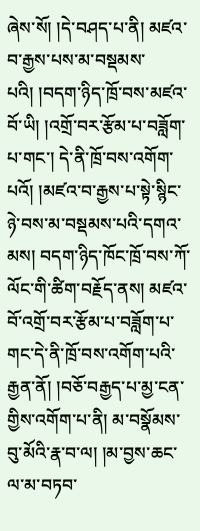ཞེས་སོ། །དེ་བཤད་པ་ནི། མཛའ་བ་རྒྱས་པས་མ་བསྡམས་པའི། །བདག་ཉིད་ཁྲོ་བས་མཛའ་བོ་ཡི། །འགྲོ་བར་རྩོམ་པ་བཟློག་པ་གང་། དེ་ནི་ཁྲོ་བས་འགོག་པའོ། །མཛའ་བ་རྒྱས་པ་སྟེ་སྙིང་ཉེ་བས་མ་བསྡམས་པའི་དགའ་མས། བདག་ཉིད་ཁོང་ཁྲོ་བས་ཀོ་ལོང་གི་ཚིག་བརྗོད་ནས། མཛའ་བོ་འགྲོ་བར་རྩོམ་པ་བཟློག་པ་གང་དེ་ནི་ཁྲོ་བས་འགོག་པའི་རྒྱན་ནོ། །བཅོ་བརྒྱད་པ་མྱ་ངན་གྱིས་འགོག་པ་ནི། མ་བསྣོམས་བུ་མོའི་རྣ་བ་ལ། །མ་བྱས་ཆང་ལ་མ་བཏབ་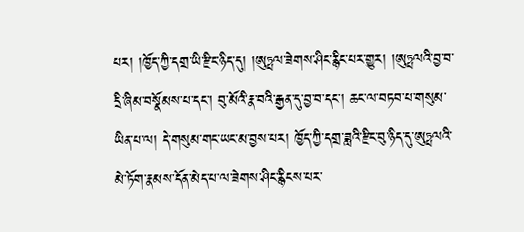པར། །ཁྱོད་ཀྱི་དགྲ་ཡི་རྫིང་ཉིད་དུ། །ཨུཏྤལ་ཟེགས་ཤིང་རྙིང་པར་གྱུར། །ཨུཏྤལའི་བྱ་བ་དྲི་ཞིམ་བསྣོམས་པ་དང་། བུ་མོའི་རྣ་བའི་རྒྱན་དུ་བྱ་བ་དང་། ཆང་ལ་བཏབ་པ་གསུམ་ཡིན་པ་ལ། དེ་གསུམ་གང་ཡང་མ་བྱས་པར། ཁྱོད་ཀྱི་དགྲ་ཟླའི་རྫིང་བུ་ཉིད་དུ་ཨུཏྤལའི་མེ་ཏོག་རྣམས་དོན་མེད་པ་ལ་ཟེགས་ཤིང་རྙིངས་པར་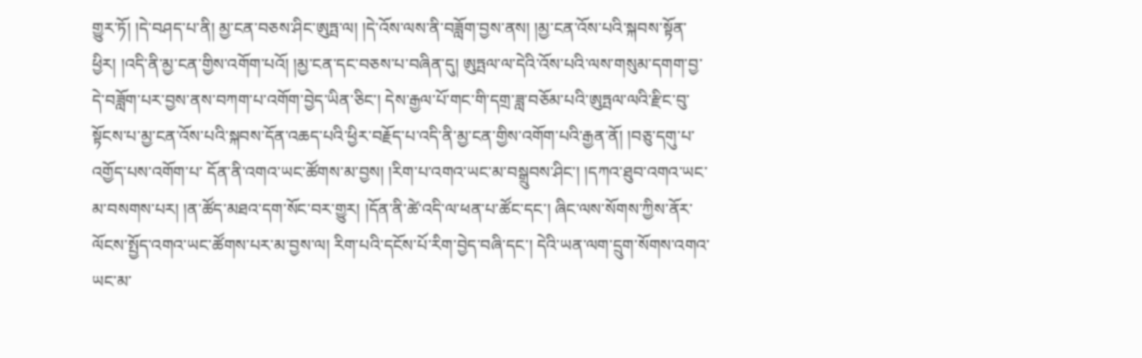གྱུར་ཏོ། །དེ་བཤད་པ་ནི། མྱ་ངན་བཅས་ཤིང་ཨུཏྤ་ལ། །དེ་འོས་ལས་ནི་བཟློག་བྱས་ནས། །མྱ་ངན་འོས་པའི་སྐབས་སྟོན་ཕྱིར། །འདི་ནི་མྱ་ངན་གྱིས་འགོག་པའོ། །མྱ་ངན་དང་བཅས་པ་བཞིན་དུ། ཨུཏྤལ་ལ་དེའི་འོས་པའི་ལས་གསུམ་དགག་བྱ་དེ་བཟློག་པར་བྱས་ནས་བཀག་པ་འགོག་བྱེད་ཡིན་ཅིང་། དེས་རྒྱལ་པོ་གང་གི་དགྲ་ཟླ་བཅོམ་པའི་ཨུཏྤལ་ལའི་རྫིང་བུ་སྟོངས་པ་མྱ་ངན་འོས་པའི་སྐབས་དོན་འཆད་པའི་ཕྱིར་བརྗོད་པ་འདི་ནི་མྱ་ངན་གྱིས་འགོག་པའི་རྒྱན་ནོ། །བཅུ་དགུ་པ་འགྱོད་པས་འགོག་པ་ དོན་ནི་འགའ་ཡང་ཚོགས་མ་བྱས། །རིག་པ་འགའ་ཡང་མ་བསྒྲུབས་ཤིང་། །དཀའ་ཐུབ་འགའ་ཡང་མ་བསགས་པར། །ན་ཚོད་མཐའ་དག་སོང་བར་གྱུར། །དོན་ནི་ཚེ་འདི་ལ་ཕན་པ་ཚོང་དང་། ཞིང་ལས་སོགས་ཀྱིས་ནོར་ལོངས་སྤྱོད་འགའ་ཡང་ཚོགས་པར་མ་བྱས་ལ། རིག་པའི་དངོས་པོ་རིག་བྱེད་བཞི་དང་། དེའི་ཡན་ལག་དྲུག་སོགས་འགའ་ཡང་མ་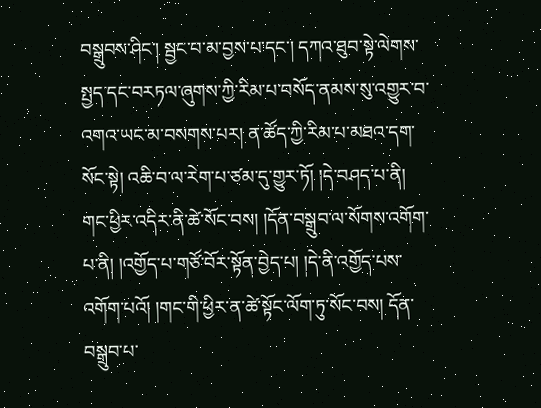བསྒྲུབས་ཤིང་། སྦྱང་བ་མ་བྱས་པ་དང་། དཀའ་ཐུབ་སྟེ་ལེགས་སྤྱད་དང་བརཏལ་ཞུགས་ཀྱི་རིམ་པ་བསོད་ནམས་སུ་འགྱུར་བ་འགའ་ཡང་མ་བསགས་པར། ན་ཚོད་ཀྱི་རིམ་པ་མཐའ་དག་སོང་སྟེ། འཆི་བ་ལ་རེག་པ་ཙམ་དུ་གྱུར་ཏོ། །དེ་བཤད་པ་ནི། གང་ཕྱིར་འདིར་ནི་ཚེ་སོང་བས། །དོན་བསྒྲུབ་ལ་སོགས་འགོག་པ་ནི། །འགྱོད་པ་གཙོ་བོར་སྟོན་བྱེད་པ། །དེ་ནི་འགྱོད་པས་འགོག་པའོ། །གང་གི་ཕྱིར་ན་ཚེ་སྟོང་ལོག་ཏུ་སོང་བས། དོན་བསྒྲུབ་པ་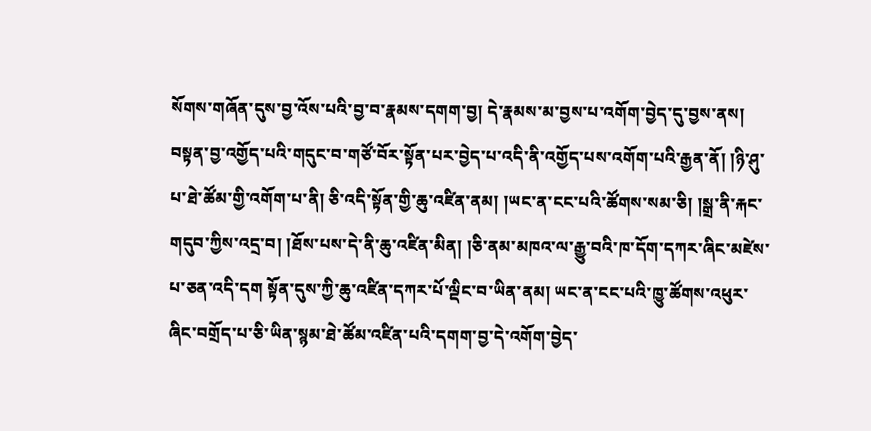སོགས་གཞོན་དུས་བྱ་འོས་པའི་བྱ་བ་རྣམས་དགག་བྱ། དེ་རྣམས་མ་བྱས་པ་འགོག་བྱེད་དུ་བྱས་ནས། བསྟན་བྱ་འགྱོད་པའི་གདུང་བ་གཙོ་བོར་སྟོན་པར་བྱེད་པ་འདི་ནི་འགྱོད་པས་འགོག་པའི་རྒྱན་ནོ། །ཉི་ཤུ་པ་ཐེ་ཚོམ་གྱི་འགོག་པ་ནི། ཅི་འདི་སྟོན་གྱི་ཆུ་འཛིན་ནམ། །ཡང་ན་ངང་པའི་ཚོགས་སམ་ཅི། །སྒྲ་ནི་རྐང་གདུབ་ཀྱིས་འདྲ་བ། །ཐོས་པས་དེ་ནི་ཆུ་འཛིན་མིན། །ཅི་ནམ་མཁའ་ལ་རྒྱུ་བའི་ཁ་དོག་དཀར་ཞིང་མཛེས་པ་ཅན་འདི་དག སྟོན་དུས་ཀྱི་ཆུ་འཛིན་དཀར་པོ་ལྡིང་བ་ཡིན་ནམ། ཡང་ན་ངང་པའི་ཁྱུ་ཚོགས་འཕུར་ཞིང་བགྲོད་པ་ཅི་ཡིན་སྙམ་ཐེ་ཚོམ་འཛིན་པའི་དགག་བྱ་དེ་འགོག་བྱེད་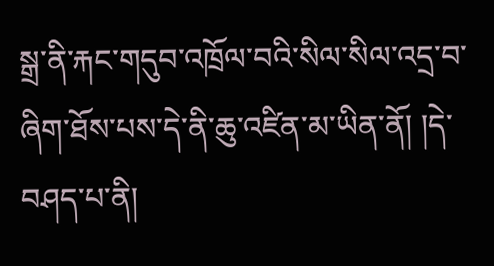སྒྲ་ནི་རྐང་གདུབ་འཁྲོལ་བའི་སིལ་སིལ་འདྲ་བ་ཞིག་ཐོས་པས་དེ་ནི་ཆུ་འཛིན་མ་ཡིན་ནོ། །དེ་བཤད་པ་ནི།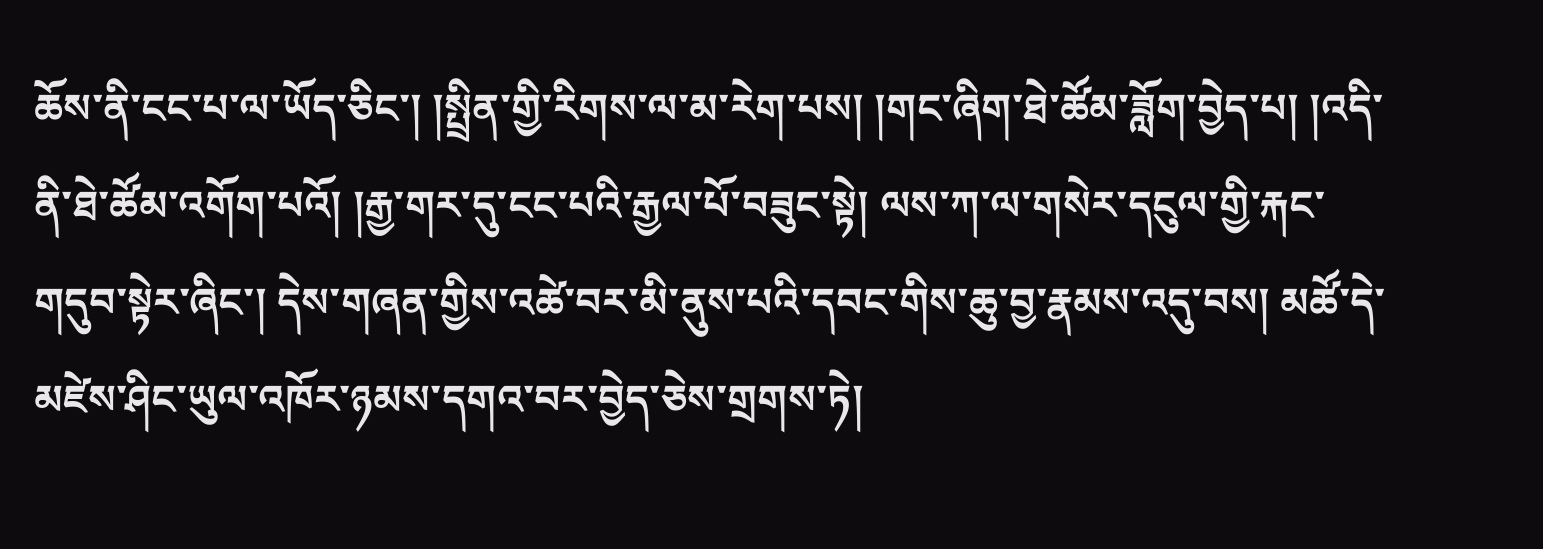ཆོས་ནི་ངང་པ་ལ་ཡོད་ཅིང་། །སྤྲིན་གྱི་རིགས་ལ་མ་རེག་པས། །གང་ཞིག་ཐེ་ཚོམ་ཟློག་བྱེད་པ། །འདི་ནི་ཐེ་ཚོམ་འགོག་པའོ། །རྒྱ་གར་དུ་ངང་པའི་རྒྱལ་པོ་བཟུང་སྟེ། ལས་ཀ་ལ་གསེར་དངུལ་གྱི་རྐང་གདུབ་སྟེར་ཞིང་། དེས་གཞན་གྱིས་འཚེ་བར་མི་ནུས་པའི་དབང་གིས་ཆུ་བྱ་རྣམས་འདུ་བས། མཚོ་དེ་མཛེས་ཤིང་ཡུལ་འཁོར་ཉམས་དགའ་བར་བྱེད་ཅེས་གྲགས་ཏེ།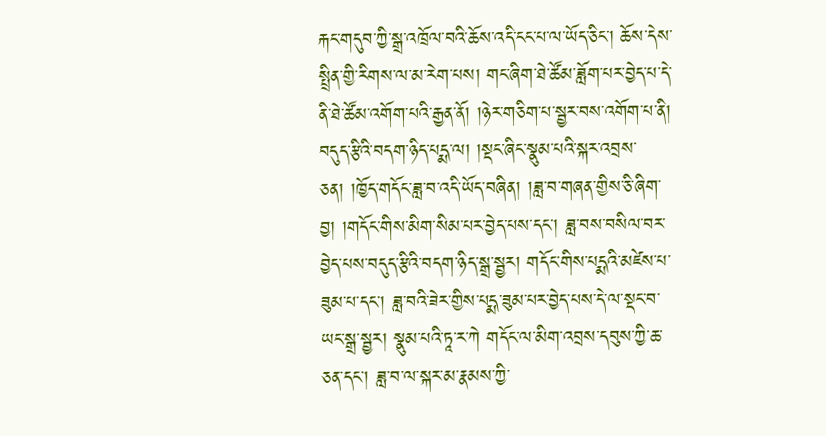རྐང་གདུབ་ཀྱི་སྒྲ་འཁྲོལ་བའི་ཆོས་འདི་ངང་པ་ལ་ཡོད་ཅིང་། ཆོས་དེས་སྤྲིན་གྱི་རིགས་ལ་མ་རེག་པས། གང་ཞིག་ཐེ་ཚོམ་ཟློག་པར་བྱེད་པ་དེ་ནི་ཐེ་ཚོམ་འགོག་པའི་རྒྱན་ནོ། །ཉེར་གཅིག་པ་སྦྱར་བས་འགོག་པ་ནི། བདུད་རྩིའི་བདག་ཉིད་པདྨ་ལ། །སྡང་ཞིང་སྣུམ་པའི་སྐར་འབྲས་ཅན། །ཁྱོད་གདོང་ཟླ་བ་འདི་ཡོད་བཞིན། །ཟླ་བ་གཞན་གྱིས་ཅི་ཞིག་བྱ། །གདོང་གིས་མིག་སིམ་པར་བྱེད་པས་དང་། ཟླ་བས་བསིལ་བར་བྱེད་པས་བདུད་རྩིའི་བདག་ཉིད་སྒྲ་སྦྱར། གདོང་གིས་པདྨའི་མཛེས་པ་ཟུམ་པ་དང་། ཟླ་བའི་ཟེར་གྱིས་པདྨ་ཟུམ་པར་བྱེད་པས་དེ་ལ་སྡང་བ་ཡང་སྒྲ་སྦྱར། སྣུམ་པའི་ཏཱ་ར་ཀེ གདོང་ལ་མིག་འབྲས་དབུས་ཀྱི་ཆ་ཅན་དང་། ཟླ་བ་ལ་སྐར་མ་རྣམས་ཀྱི་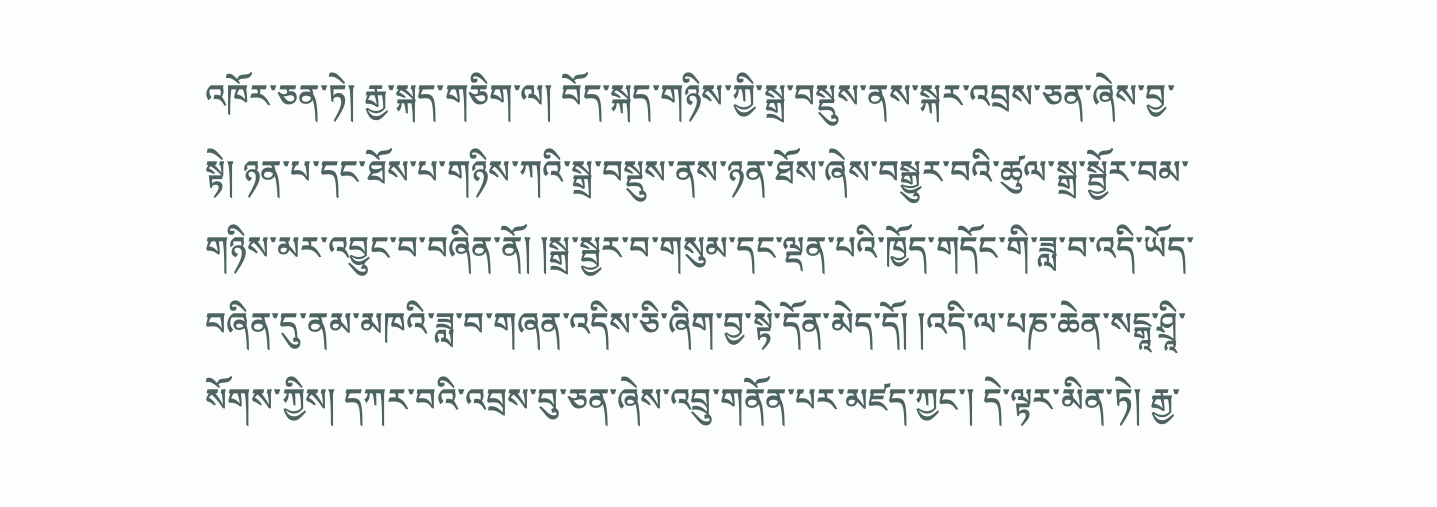འཁོར་ཅན་ཏེ། རྒྱ་སྐད་གཅིག་ལ། བོད་སྐད་གཉིས་ཀྱི་སྒྲ་བསྡུས་ནས་སྐར་འབྲས་ཅན་ཞེས་བྱ་སྟེ། ཉན་པ་དང་ཐོས་པ་གཉིས་ཀའི་སྒྲ་བསྡུས་ནས་ཉན་ཐོས་ཞེས་བསྒྱུར་བའི་ཚུལ་སྒྲ་སྦྱོར་བམ་གཉིས་མར་འབྱུང་བ་བཞིན་ནོ། །སྒྲ་སྦྱར་བ་གསུམ་དང་ལྡན་པའི་ཁྱོད་གདོང་གི་ཟླ་བ་འདི་ཡོད་བཞིན་དུ་ནམ་མཁའི་ཟླ་བ་གཞན་འདིས་ཅི་ཞིག་བྱ་སྟེ་དོན་མེད་དོ། །འདི་ལ་པཎ་ཆེན་སངྒཱ་ཤྲཱི་སོགས་ཀྱིས། དཀར་བའི་འབྲས་བུ་ཅན་ཞེས་འབྲུ་གནོན་པར་མཛད་ཀྱང་། དེ་ལྟར་མིན་ཏེ། རྒྱ་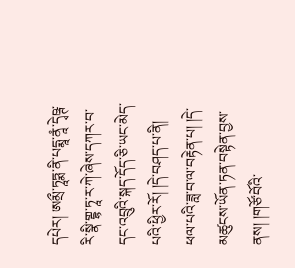དཔེར། ཨམྲྀ་ཏཱཏྨ་ནི་པདྨཱ་ནཱཾ་དྭེཥྚ་རི་སྣི་གྡྷ་ཏཱ་ར་ཀེ་ཞེས་དཀར་བ་དང་འབྲུའི་སྐད་དོད་ཅི་ཡང་མེད་པའི་ཕྱིར་རོ། །དེ་བཤད་པ་ནི། ཕལ་པའི་ཟླ་བ་ལ་བརྟེན་པ། །དེ་མཚུངས་ཡོན་ཏན་བསྟེན་བྱས་ནས། །གཙོ་བོའི་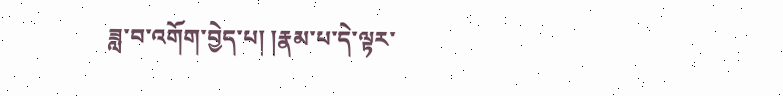ཟླ་བ་འགོག་བྱེད་པ། །རྣམ་པ་དེ་ལྟར་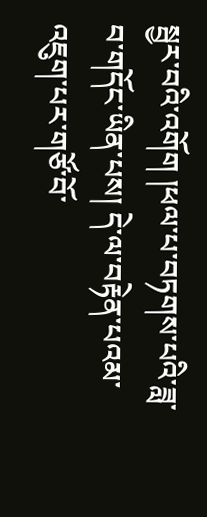སྦྱར་བའི་འགོག །ཕལ་པ་བཏགས་པའི་ཟླ་བ་གདོང་ཡིན་པས། དེ་ལ་བརྟེན་པའམ་འཇུག་པར་གཙོ་བོ་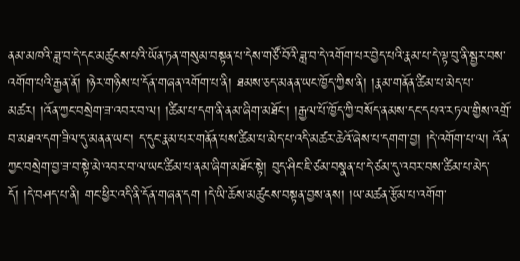ནམ་མཁའི་ཟླ་བ་དེ་དང་མཚུངས་པའི་ཡོན་ཏན་གསུམ་བསྟན་པ་དེས་གཙོ་བོའི་ཟླ་བ་དེ་འགོག་པར་བྱེད་པའི་རྣམ་པ་དེ་ལྟ་བུ་ནི་སྦྱར་བས་འགོག་པའི་རྒྱན་ནོ། །ཉེར་གཉིས་པ་དོན་གཞན་འགོག་པ་ནི། ཐམས་ཅད་མནན་ཡང་ཁྱོད་ཀྱིས་ནི། །རྣམ་གནོན་ཚིམ་པ་མེད་པ་མཚར། །འོན་ཀྱང་བསྲེག་ཟ་འབར་བ་ལ། །ཚིམ་པ་དག་ནི་ནམ་ཞིག་མཐོང་། །རྒྱལ་པོ་ཁྱོད་ཀྱི་བསོད་ནམས་དང་དཔའ་རཏལ་གྱིས་འགྲོ་བ་མཐའ་དག་ཟིལ་དུ་མནན་ཡང་། ད་དུང་རྣམ་པར་གནོན་པས་ཚིམ་པ་མེད་པ་འདི་མཚར་ཆེའོ་ཞེས་པ་དགག་བྱ། །དེ་འགོག་པ་ལ། འོན་ཀྱང་བསྲེག་བྱ་ཟ་བ་སྟེ་མེ་འབར་བ་ལ་ཡང་ཚིམ་པ་ནམ་ཞིག་མཐོང་སྟེ། བུད་ཤིང་ཇི་ཙམ་བསྣན་པ་དེ་ཙམ་དུ་འབར་བས་ཚིམ་པ་མེད་དོ། །དེ་བཤད་པ་ནི། གང་ཕྱིར་འདི་ནི་དོན་གཞན་དག །དེ་ཡི་ཆོས་མཚུངས་བསྟན་བྱས་ནས། །ཡ་མཚན་རྩོམ་པ་འགོག་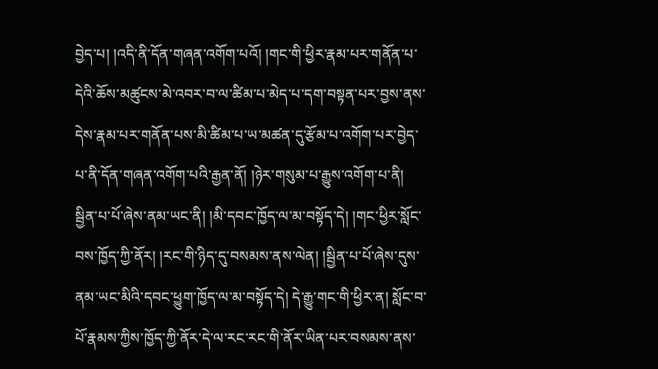བྱེད་པ། །འདི་ནི་དོན་གཞན་འགོག་པའོ། །གང་གི་ཕྱིར་རྣམ་པར་གནོན་པ་དེའི་ཆོས་མཚུངས་མེ་འབར་བ་ལ་ཚིམ་པ་མེད་པ་དག་བསྟན་པར་བྱས་ནས་དེས་རྣམ་པར་གནོན་པས་མི་ཚིམ་པ་ཡ་མཚན་དུ་རྩོམ་པ་འགོག་པར་བྱེད་པ་ནི་དོན་གཞན་འགོག་པའི་རྒྱན་ནོ། །ཉེར་གསུམ་པ་རྒྱུས་འགོག་པ་ནི། སྦྱིན་པ་པོ་ཞེས་ནམ་ཡང་ནི། །མི་དབང་ཁྱོད་ལ་མ་བསྟོད་དེ། །གང་ཕྱིར་སློང་བས་ཁྱོད་ཀྱི་ནོར། །རང་གི་ཉིད་དུ་བསམས་ནས་ལེན། །སྦྱིན་པ་པོ་ཞེས་དུས་ནམ་ཡང་མིའི་དབང་ཕྱུག་ཁྱོད་ལ་མ་བསྟོད་དེ། དེ་རྒྱུ་གང་གི་ཕྱིར་ན། སློང་བ་པོ་རྣམས་ཀྱིས་ཁྱོད་ཀྱི་ནོར་དེ་ལ་རང་རང་གི་ནོར་ཡིན་པར་བསམས་ནས་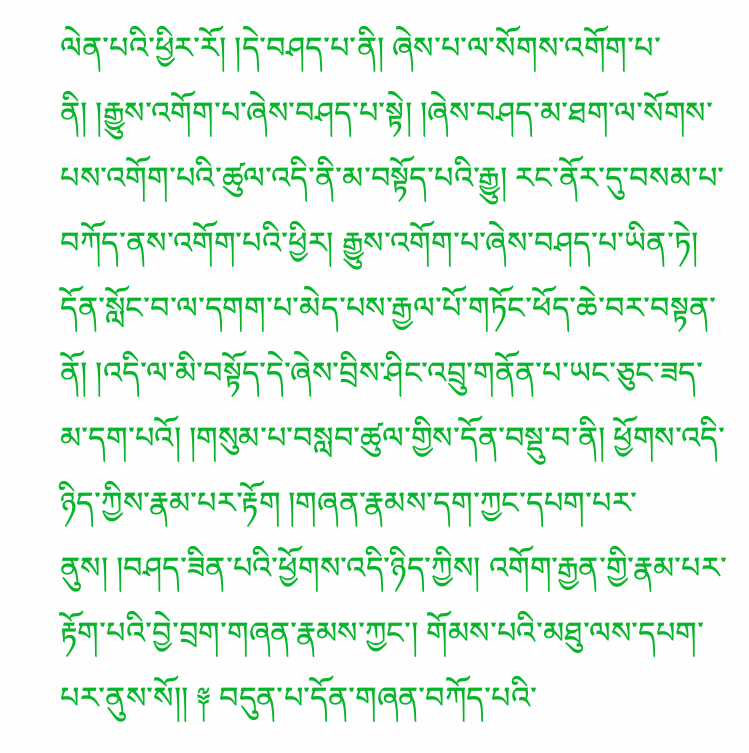ལེན་པའི་ཕྱིར་རོ། །དེ་བཤད་པ་ནི། ཞེས་པ་ལ་སོགས་འགོག་པ་ནི། །རྒྱུས་འགོག་པ་ཞེས་བཤད་པ་སྟེ། །ཞེས་བཤད་མ་ཐག་ལ་སོགས་པས་འགོག་པའི་ཚུལ་འདི་ནི་མ་བསྟོད་པའི་རྒྱུ། རང་ནོར་དུ་བསམ་པ་བཀོད་ནས་འགོག་པའི་ཕྱིར། རྒྱུས་འགོག་པ་ཞེས་བཤད་པ་ཡིན་ཏེ། དོན་སློང་བ་ལ་དགག་པ་མེད་པས་རྒྱལ་པོ་གཏོང་ཕོད་ཆེ་བར་བསྟན་ནོ། །འདི་ལ་མི་བསྟོད་དེ་ཞེས་བྲིས་ཤིང་འབྲུ་གནོན་པ་ཡང་ཅུང་ཟད་མ་དག་པའོ། །གསུམ་པ་བསླབ་ཚུལ་གྱིས་དོན་བསྡུ་བ་ནི། ཕྱོགས་འདི་ཉིད་ཀྱིས་རྣམ་པར་རྟོག །གཞན་རྣམས་དག་ཀྱང་དཔག་པར་ནུས། །བཤད་ཟིན་པའི་ཕྱོགས་འདི་ཉིད་ཀྱིས། འགོག་རྒྱན་གྱི་རྣམ་པར་རྟོག་པའི་བྱེ་བྲག་གཞན་རྣམས་ཀྱང་། གོམས་པའི་མཐུ་ལས་དཔག་པར་ནུས་སོ།། ༈ བདུན་པ་དོན་གཞན་བཀོད་པའི་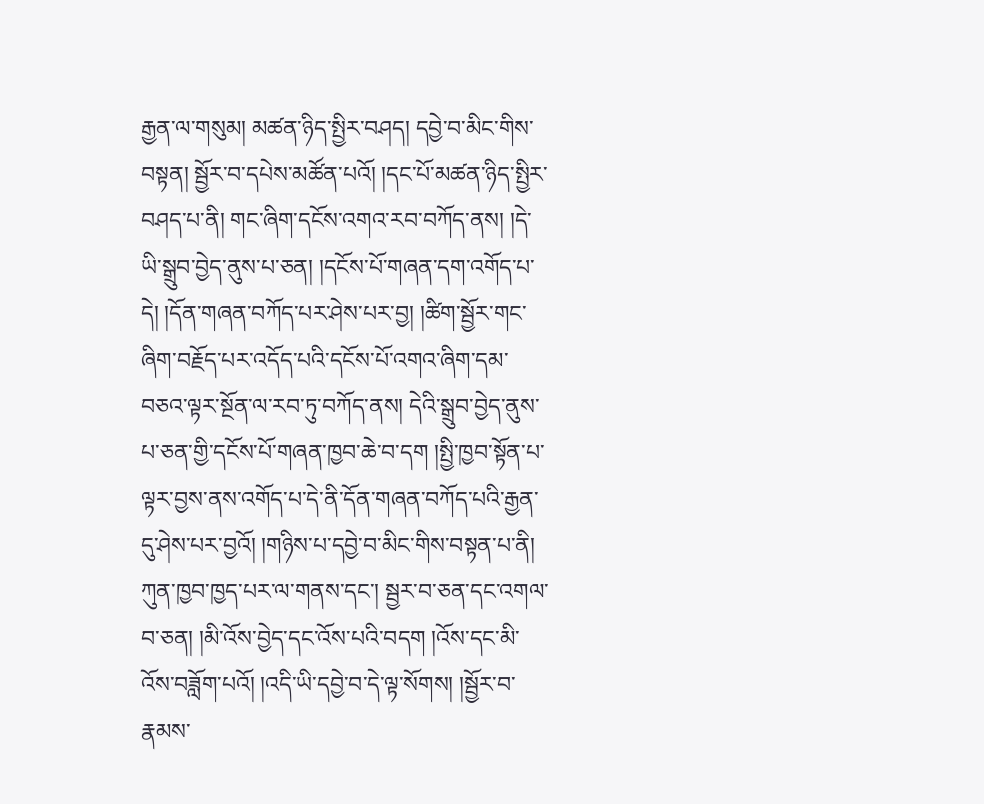རྒྱན་ལ་གསུམ། མཚན་ཉིད་སྤྱིར་བཤད། དབྱེ་བ་མིང་གིས་བསྟན། སྦྱོར་བ་དཔེས་མཚོན་པའོ། །དང་པོ་མཚན་ཉིད་སྤྱིར་བཤད་པ་ནི། གང་ཞིག་དངོས་འགའ་རབ་བཀོད་ནས། །དེ་ཡི་སྒྲུབ་བྱེད་ནུས་པ་ཅན། །དངོས་པོ་གཞན་དག་འགོད་པ་དེ། །དོན་གཞན་བཀོད་པར་ཤེས་པར་བྱ། །ཚིག་སྦྱོར་གང་ཞིག་བརྗོད་པར་འདོད་པའི་དངོས་པོ་འགའ་ཞིག་དམ་བཅའ་ལྟར་སྔོན་ལ་རབ་ཏུ་བཀོད་ནས། དེའི་སྒྲུབ་བྱེད་ནུས་པ་ཅན་གྱི་དངོས་པོ་གཞན་ཁྱབ་ཆེ་བ་དག །སྤྱི་ཁྱབ་སྟོན་པ་ལྟར་བྱས་ནས་འགོད་པ་དེ་ནི་དོན་གཞན་བཀོད་པའི་རྒྱན་དུ་ཤེས་པར་བྱའོ། །གཉིས་པ་དབྱེ་བ་མིང་གིས་བསྟན་པ་ནི། ཀུན་ཁྱབ་ཁྱད་པར་ལ་གནས་དང་། སྦྱར་བ་ཅན་དང་འགལ་བ་ཅན། །མི་འོས་བྱེད་དང་འོས་པའི་བདག །འོས་དང་མི་འོས་བཟློག་པའོ། །འདི་ཡི་དབྱེ་བ་དེ་ལྟ་སོགས། །སྦྱོར་བ་རྣམས་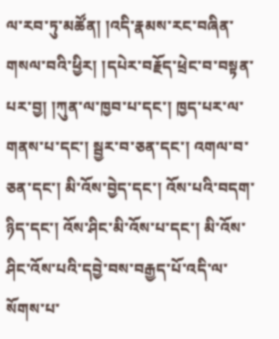ལ་རབ་ཏུ་མཚོན། །འདི་རྣམས་རང་བཞིན་གསལ་བའི་ཕྱིར། །དཔེར་བརྗོད་ཕྲེང་བ་བསྟན་པར་བྱ། །ཀུན་ལ་ཁྱབ་པ་དང་། ཁྱད་པར་ལ་གནས་པ་དང་། སྦྱར་བ་ཅན་དང་། འགལ་བ་ཅན་དང་། མི་འོས་བྱེད་དང་། འོས་པའི་བདག་ཉིད་དང་། འོས་ཤིང་མི་འོས་པ་དང་། མི་འོས་ཤིང་འོས་པའི་དབྱེ་བས་བརྒྱད་པོ་འདི་ལ་སོགས་པ་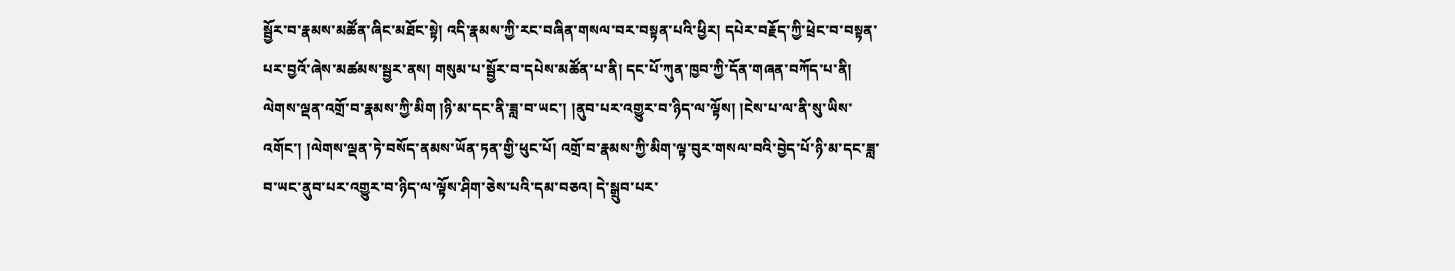སྦྱོར་བ་རྣམས་མཚོན་ཞིང་མཐོང་སྟེ། འདི་རྣམས་ཀྱི་རང་བཞིན་གསལ་བར་བསྟན་པའི་ཕྱིར། དཔེར་བརྗོད་ཀྱི་ཕྲེང་བ་བསྟན་པར་བྱའོ་ཞེས་མཚམས་སྦྱར་ནས། གསུམ་པ་སྦྱོར་བ་དཔེས་མཚོན་པ་ནི། དང་པོ་ཀུན་ཁྱབ་ཀྱི་དོན་གཞན་བཀོད་པ་ནི། ལེགས་ལྡན་འགྲོ་བ་རྣམས་ཀྱི་མིག །ཉི་མ་དང་ནི་ཟླ་བ་ཡང་། །ནུབ་པར་འགྱུར་བ་ཉིད་ལ་ལྟོས། །ངེས་པ་ལ་ནི་སུ་ཡིས་འགོང་། །ལེགས་ལྡན་ཏེ་བསོད་ནམས་ཡོན་ཏན་གྱི་ཕུང་པོ། འགྲོ་བ་རྣམས་ཀྱི་མིག་ལྟ་བུར་གསལ་བའི་བྱེད་པོ་ཉི་མ་དང་ཟླ་བ་ཡང་ནུབ་པར་འགྱུར་བ་ཉིད་ལ་ལྟོས་ཤིག་ཅེས་པའི་དམ་བཅའ། དེ་སྒྲུབ་པར་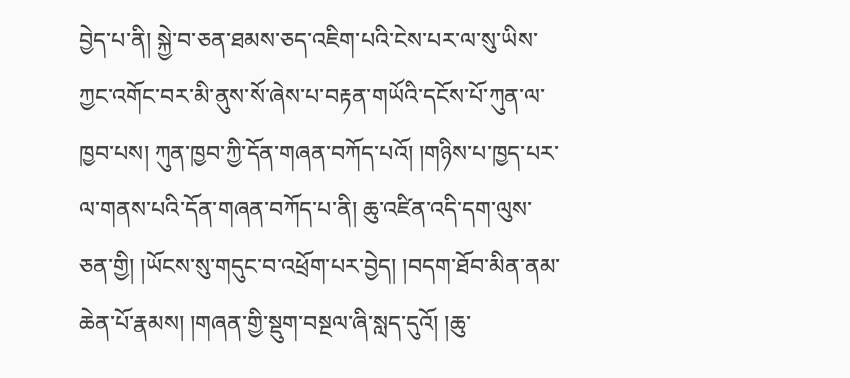བྱེད་པ་ནི། སྐྱེ་བ་ཅན་ཐམས་ཅད་འཇིག་པའི་ངེས་པར་ལ་སུ་ཡིས་ཀྱང་འགོང་བར་མི་ནུས་སོ་ཞེས་པ་བརྟན་གཡོའི་དངོས་པོ་ཀུན་ལ་ཁྱབ་པས། ཀུན་ཁྱབ་ཀྱི་དོན་གཞན་བཀོད་པའོ། །གཉིས་པ་ཁྱད་པར་ལ་གནས་པའི་དོན་གཞན་བཀོད་པ་ནི། ཆུ་འཛིན་འདི་དག་ལུས་ཅན་གྱི། །ཡོངས་སུ་གདུང་བ་འཕྲོག་པར་བྱེད། །བདག་ཐོབ་མིན་ནམ་ཆེན་པོ་རྣམས། །གཞན་གྱི་སྡུག་བསྔལ་ཞི་སླད་དུའོ། །ཆུ་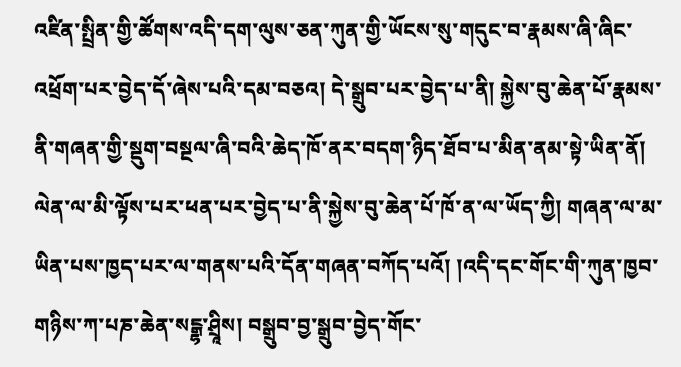འཛིན་སྤྲིན་གྱི་ཚོགས་འདི་དག་ལུས་ཅན་ཀུན་གྱི་ཡོངས་སུ་གདུང་བ་རྣམས་ཞི་ཞིང་འཕྲོག་པར་བྱེད་དོ་ཞེས་པའི་དམ་བཅའ། དེ་སྒྲུབ་པར་བྱེད་པ་ནི། སྐྱེས་བུ་ཆེན་པོ་རྣམས་ནི་གཞན་གྱི་སྡུག་བསྔལ་ཞི་བའི་ཆེད་ཁོ་ནར་བདག་ཉིད་ཐོབ་པ་མིན་ནམ་སྟེ་ཡིན་ནོ། ལེན་ལ་མི་ལྟོས་པར་ཕན་པར་བྱེད་པ་ནི་སྐྱེས་བུ་ཆེན་པོ་ཁོ་ན་ལ་ཡོད་ཀྱི། གཞན་ལ་མ་ཡིན་པས་ཁྱད་པར་ལ་གནས་པའི་དོན་གཞན་བཀོད་པའོ། །འདི་དང་གོང་གི་ཀུན་ཁྱབ་གཉིས་ཀ་པཎ་ཆེན་སངྒྷ་ཤྲཱིས། བསྒྲུབ་བྱ་སྒྲུབ་བྱེད་གོང་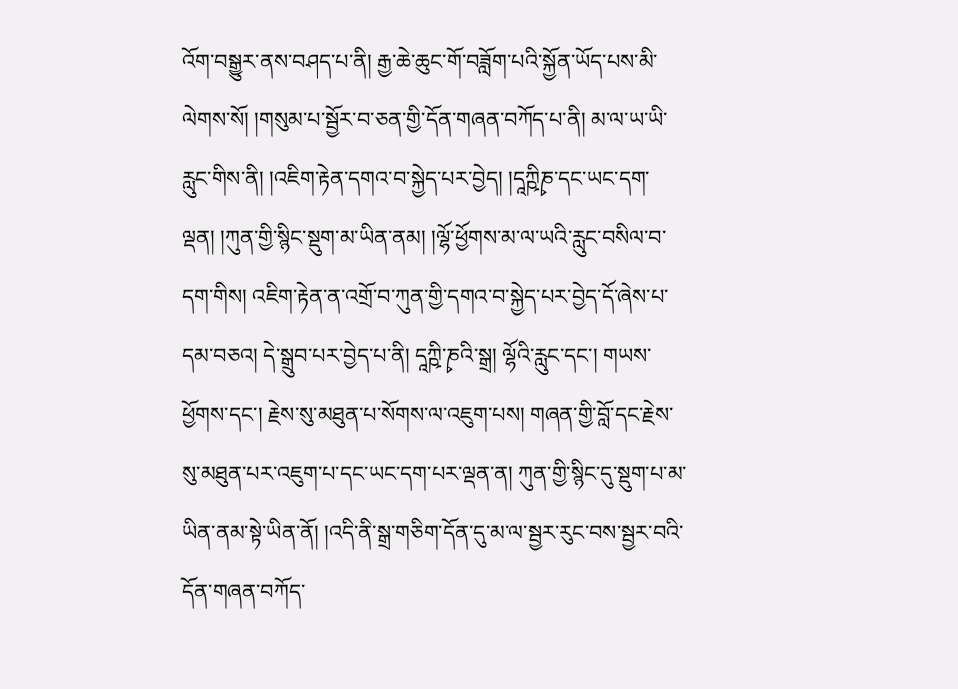འོག་བསྒྱུར་ནས་བཤད་པ་ནི། རྒྱ་ཆེ་ཆུང་གོ་བཟློག་པའི་སྐྱོན་ཡོད་པས་མི་ལེགས་སོ། །གསུམ་པ་སྦྱོར་བ་ཅན་གྱི་དོན་གཞན་བཀོད་པ་ནི། མ་ལ་ཡ་ཡི་རླུང་གིས་ནི། །འཇིག་རྟེན་དགའ་བ་སྐྱེད་པར་བྱེད། །དཱཀྵིཎྭ་དང་ཡང་དག་ལྡན། །ཀུན་གྱི་སྙིང་སྡུག་མ་ཡིན་ནམ། །ལྷོ་ཕྱོགས་མ་ལ་ཡའི་རླུང་བསིལ་བ་དག་གིས། འཇིག་རྟེན་ན་འགྲོ་བ་ཀུན་གྱི་དགའ་བ་སྐྱེད་པར་བྱེད་དོ་ཞེས་པ་དམ་བཅའ། དེ་སྒྲུབ་པར་བྱེད་པ་ནི། དཱཀྵི་ཎྭའི་སྒྲ། ལྷོའི་རླུང་དང་། གཡས་ཕྱོགས་དང་། རྗེས་སུ་མཐུན་པ་སོགས་ལ་འཇུག་པས། གཞན་གྱི་བློ་དང་རྗེས་སུ་མཐུན་པར་འཇུག་པ་དང་ཡང་དག་པར་ལྡན་ན། ཀུན་གྱི་སྙིང་དུ་སྡུག་པ་མ་ཡིན་ནམ་སྟེ་ཡིན་ནོ། །འདི་ནི་སྒྲ་གཅིག་དོན་དུ་མ་ལ་སྦྱར་རུང་བས་སྦྱར་བའི་དོན་གཞན་བཀོད་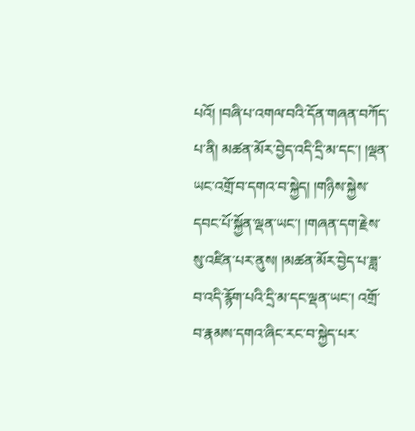པའོ། །བཞི་པ་འགལ་བའི་དོན་གཞན་བཀོད་པ་ནི། མཚན་མོར་བྱེད་འདི་དྲི་མ་དང་། །ལྡན་ཡང་འགྲོ་བ་དགའ་བ་སྐྱེད། །གཉིས་སྐྱེས་དབང་པོ་སྐྱོན་ལྡན་ཡང་། །གཞན་དག་རྗེས་སུ་འཛིན་པར་ནུས། །མཚན་མོར་བྱེད་པ་ཟླ་བ་འདི་རྙོག་པའི་དྲི་མ་དང་ལྡན་ཡང་། འགྲོ་བ་རྣམས་དགའ་ཞིང་རང་བ་སྐྱེད་པར་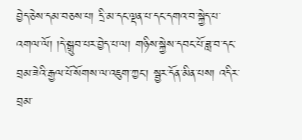བྱེད་ཅེས་དམ་བཅས་པ། དྲི་མ་དང་ལྡན་པ་དང་དགའ་བ་སྐྱེད་པ་འགལ་ལོ། །དེ་སྒྲུབ་པར་བྱེད་པ་ལ། གཉིས་སྐྱེས་དབང་པོ་ཟླ་བ་དང་བྲམ་ཟེའི་རྒྱལ་པོ་སོགས་ལ་འཇུག་ཀྱང་། སྦྱར་དོན་མིན་པས། འདིར་བྲམ་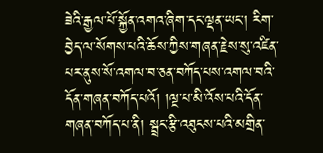ཟེའི་རྒྱལ་པོ་སྐྱོན་འགའ་ཞིག་དང་ལྡན་ཡང་། རིག་བྱེད་ལ་སོགས་པའི་ཆོས་ཀྱིས་གཞན་རྗེས་སུ་འཛིན་པར་ནུས་སོ་འགལ་བ་ཅན་བཀོད་པས་འགལ་བའི་དོན་གཞན་བཀོད་པའོ། །ལྔ་པ་མི་འོས་པའི་དོན་གཞན་བཀོད་པ་ནི། སྦྲང་རྩི་འཐུངས་པའི་མགྲིན་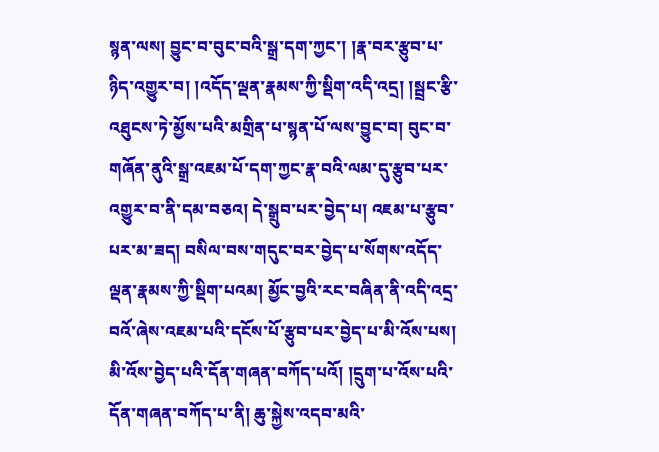སྙན་ལས། བྱུང་བ་བུང་བའི་སྒྲ་དག་ཀྱང་། །རྣ་བར་རྩུབ་པ་ཉིད་འགྱུར་བ། །འདོད་ལྡན་རྣམས་ཀྱི་སྡིག་འདི་འདྲ། །སྦྲང་རྩི་འཐུངས་ཏེ་མྱོས་པའི་མགྲིན་པ་སྙན་པོ་ལས་བྱུང་བ། བུང་བ་གཞོན་ནུའི་སྒྲ་འཇམ་པོ་དག་ཀྱང་རྣ་བའི་ལམ་དུ་རྩུབ་པར་འགྱུར་བ་ནི་དམ་བཅའ། དེ་སྒྲུབ་པར་བྱེད་པ། འཇམ་པ་རྩུབ་པར་མ་ཟད། བསིལ་བས་གདུང་བར་བྱེད་པ་སོགས་འདོད་ལྡན་རྣམས་ཀྱི་སྡིག་པའམ། མྱོང་བྱའི་རང་བཞིན་ནི་འདི་འདྲ་བའོ་ཞེས་འཇམ་པའི་དངོས་པོ་རྩུབ་པར་བྱེད་པ་མི་འོས་པས། མི་འོས་བྱེད་པའི་དོན་གཞན་བཀོད་པའོ། །དྲུག་པ་འོས་པའི་དོན་གཞན་བཀོད་པ་ནི། ཆུ་སྐྱེས་འདབ་མའི་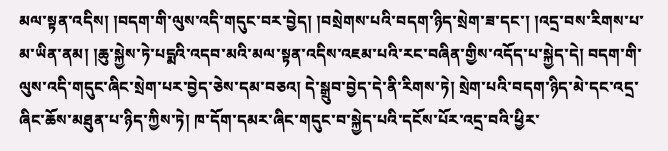མལ་སྟན་འདིས། །བདག་གི་ལུས་འདི་གདུང་བར་བྱེད། །བསྲེགས་པའི་བདག་ཉིད་སྲེག་ཟ་དང་། །འདྲ་བས་རིགས་པ་མ་ཡིན་ནམ། །ཆུ་སྐྱེས་ཏེ་པདྨའི་འདབ་མའི་མལ་སྟན་འདིས་འཇམ་པའི་རང་བཞིན་གྱིས་འདོད་པ་སྐྱེད་དེ། བདག་གི་ལུས་འདི་གདུང་ཞིང་སྲེག་པར་བྱེད་ཅེས་དམ་བཅའ། དེ་སྒྲུབ་བྱེད་དེ་ནི་རིགས་ཏེ། སྲེག་པའི་བདག་ཉིད་མེ་དང་འདྲ་ཞིང་ཆོས་མཐུན་པ་ཉིད་ཀྱིས་ཏེ། ཁ་དོག་དམར་ཞིང་གདུང་བ་སྐྱེད་པའི་དངོས་པོར་འདྲ་བའི་ཕྱིར་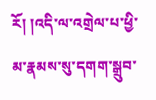རོ། །འདི་ལ་འགྲེལ་པ་ཕྱི་མ་རྣམས་སུ་དགག་སྒྲུབ་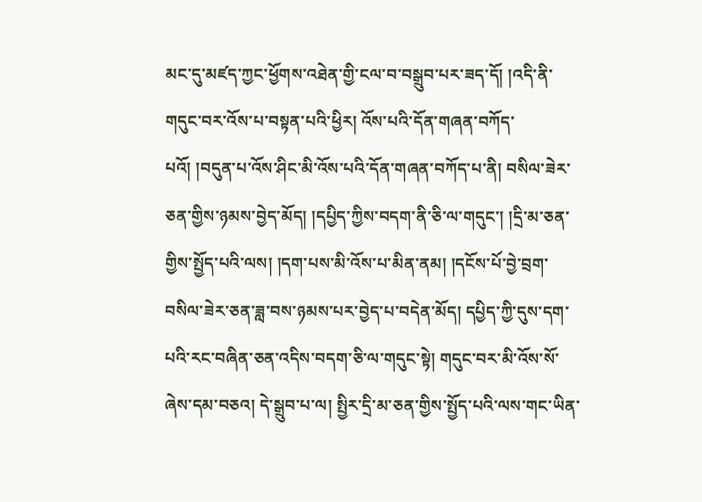མང་དུ་མཛད་ཀྱང་ཕྱོགས་འཐེན་གྱི་ངལ་བ་བསྒྲུབ་པར་ཟད་དོ། །འདི་ནི་གདུང་བར་འོས་པ་བསྟན་པའི་ཕྱིར། འོས་པའི་དོན་གཞན་བཀོད་པའོ། །བདུན་པ་འོས་ཤིང་མི་འོས་པའི་དོན་གཞན་བཀོད་པ་ནི། བསིལ་ཟེར་ཅན་གྱིས་ཉམས་བྱེད་མོད། །དཔྱིད་ཀྱིས་བདག་ནི་ཅི་ལ་གདུང་། །དྲི་མ་ཅན་གྱིས་སྤྱོད་པའི་ལས། །དག་པས་མི་འོས་པ་མིན་ནམ། །དངོས་པོ་བྱེ་བྲག་བསིལ་ཟེར་ཅན་ཟླ་བས་ཉམས་པར་བྱེད་པ་བདེན་མོད། དཔྱིད་ཀྱི་དུས་དག་པའི་རང་བཞིན་ཅན་འདིས་བདག་ཅི་ལ་གདུང་སྟེ། གདུང་བར་མི་འོས་སོ་ཞེས་དམ་བཅའ། དེ་སྒྲུབ་པ་ལ། སྤྱིར་དྲི་མ་ཅན་གྱིས་སྤྱོད་པའི་ལས་གང་ཡིན་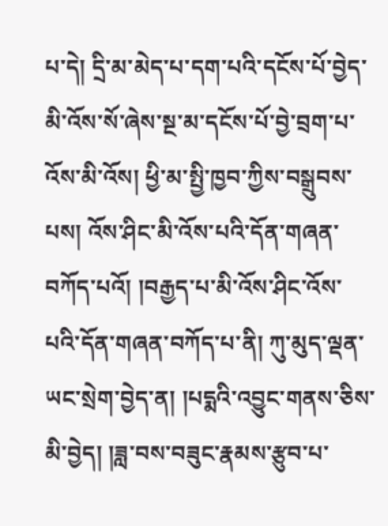པ་དེ། དྲི་མ་མེད་པ་དག་པའི་དངོས་པོ་བྱེད་མི་འོས་སོ་ཞེས་སྔ་མ་དངོས་པོ་བྱེ་བྲག་པ་འོས་མི་འོས། ཕྱི་མ་སྤྱི་ཁྱབ་ཀྱིས་བསྒྲུབས་པས། འོས་ཤིང་མི་འོས་པའི་དོན་གཞན་བཀོད་པའོ། །བརྒྱད་པ་མི་འོས་ཤིང་འོས་པའི་དོན་གཞན་བཀོད་པ་ནི། ཀུ་མུད་ལྡན་ཡང་སྲེག་བྱེད་ན། །པདྨའི་འབྱུང་གནས་ཅིས་མི་བྱེད། །ཟླ་བས་བཟུང་རྣམས་རྩུབ་པ་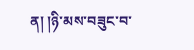ན། །ཉི་མས་བཟུང་བ་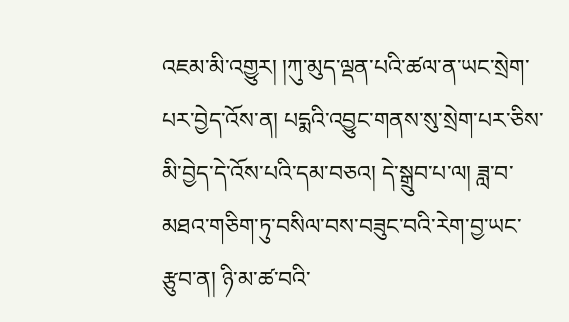འཇམ་མི་འགྱུར། །ཀུ་མུད་ལྡན་པའི་ཚལ་ན་ཡང་སྲེག་པར་བྱེད་འོས་ན། པདྨའི་འབྱུང་གནས་སུ་སྲེག་པར་ཅིས་མི་བྱེད་དེ་འོས་པའི་དམ་བཅའ། དེ་སྒྲུབ་པ་ལ། ཟླ་བ་མཐའ་གཅིག་ཏུ་བསིལ་བས་བཟུང་བའི་རེག་བྱ་ཡང་རྩུབ་ན། ཉི་མ་ཚ་བའི་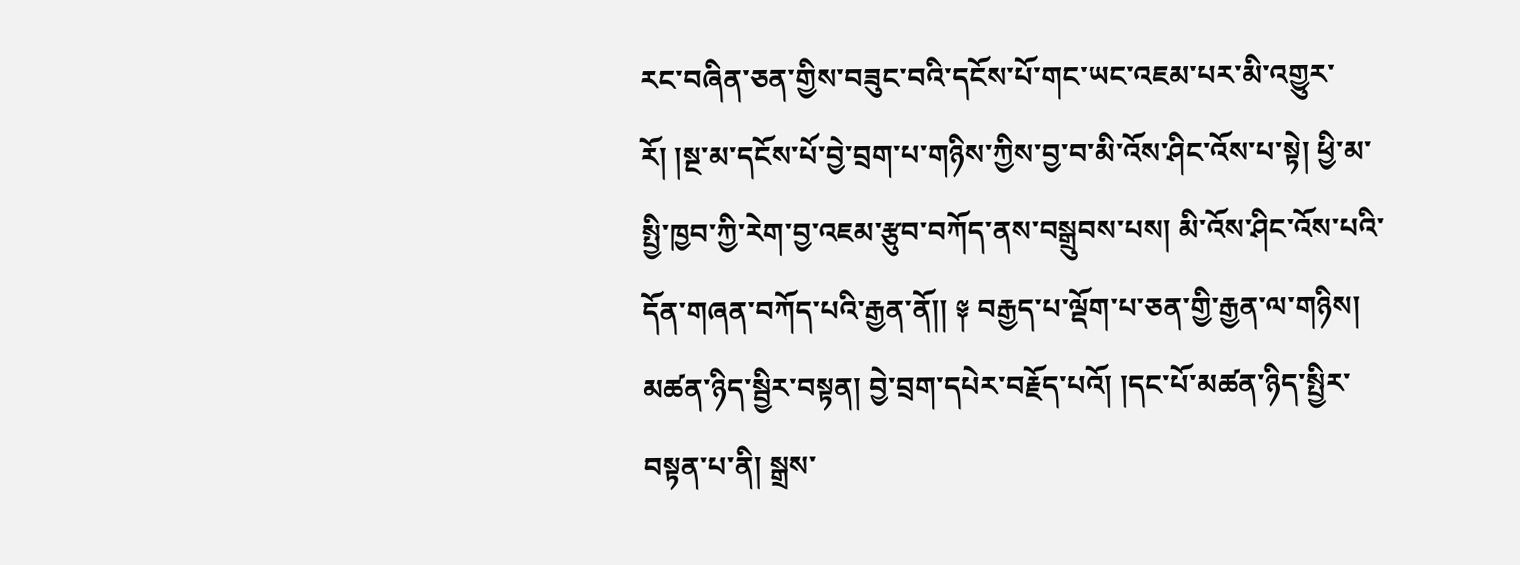རང་བཞིན་ཅན་གྱིས་བཟུང་བའི་དངོས་པོ་གང་ཡང་འཇམ་པར་མི་འགྱུར་རོ། །སྔ་མ་དངོས་པོ་བྱེ་བྲག་པ་གཉིས་ཀྱིས་བྱ་བ་མི་འོས་ཤིང་འོས་པ་སྟེ། ཕྱི་མ་སྤྱི་ཁྱབ་ཀྱི་རེག་བྱ་འཇམ་རྩུབ་བཀོད་ནས་བསྒྲུབས་པས། མི་འོས་ཤིང་འོས་པའི་དོན་གཞན་བཀོད་པའི་རྒྱན་ནོ།། ༈ བརྒྱད་པ་ལྡོག་པ་ཅན་གྱི་རྒྱན་ལ་གཉིས། མཚན་ཉིད་སྦྱིར་བསྟན། བྱེ་བྲག་དཔེར་བརྗོད་པའོ། །དང་པོ་མཚན་ཉིད་སྤྱིར་བསྟན་པ་ནི། སྒྲས་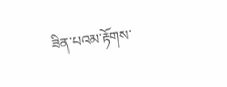ཟིན་པའམ་རྟོགས་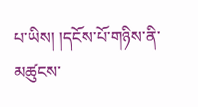པ་ཡིས། །དངོས་པོ་གཉིས་ནི་མཚུངས་